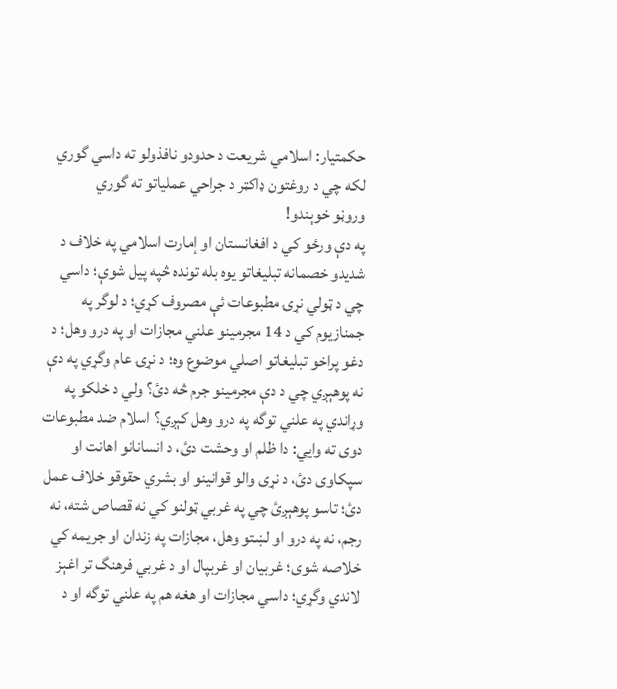حکمتيار: اسلامي شريعت د حدودو نافذولو ته داسي گوري لكه چي د روغتون ډاكټر د جراحي عملياتو ته گوري
وروڼو خوېندو!
په دې ورځو كي د افغانستان او إمارت اسلامي په خلاف د شديدو خصمانه تبليغاتو يوه بله تونده څپه پيل شوې؛ داسي چي د ټولي نړۍ مطبوعات ئې مصروف كړي؛ د لوگر په جمنازيوم كي د 14 مجرمينو علني مجازات او په درو وهل؛ د دغو پراخو تبليغاتو اصلي موضوع وه؛ د نړۍ عام وگړي په دې نه پوهېږي چي د دې مجرمينو جرم څه دئ؟ ولي د خلكو په وړاندي په علني توگه په درو وهل كېږي؟ اسلام ضد مطبوعات دوى ته وايي: دا ظلم او وحشت دئ، د انسانانو اهانت او سپكاوى دئ، د نړى والو قوانينو او بشري حقوقو خلاف عمل دئ؛ تاسو پوهېږئ چي په غربي ټولنو كي نه قصاص شته، نه رجم، نه په درو او لښتو وهل، مجازات په زندان او جريمه كي خلاصه شوى؛ غربيان او غربپال او د غربي فرهنگ تر اغېز لاندي وگړي؛ داسي مجازات او هغه هم په علني توگه او د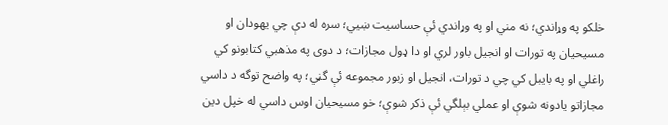خلكو په وړاندي؛ نه مني او په وړاندي ئې حساسيت ښيي؛ سره له دې چي يهودان او مسيحيان په تورات او انجيل باور لري او دا ډول مجازات؛ د دوى په مذهبي كتابونو كي راغلي او په بايبل كي چي د تورات، انجيل او زبور مجموعه ئې گڼي؛ په واضح توگه د داسي مجازاتو يادونه شوې او عملي بېلگي ئې ذكر شوې؛ خو مسيحيان اوس داسي له خپل دين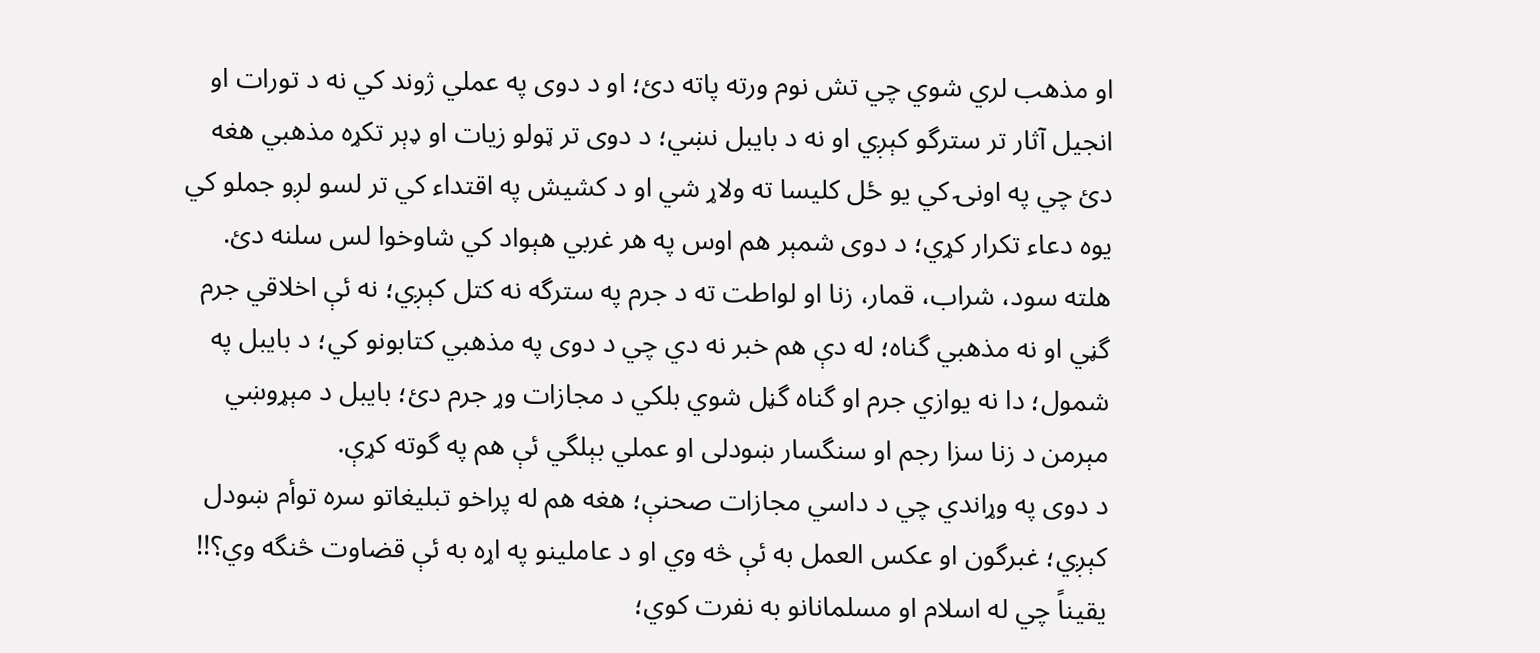او مذهب لري شوي چي تش نوم ورته پاته دئ؛ او د دوى په عملي ژوند كي نه د تورات او انجيل آثار تر سترگو كېږي او نه د بايبل نښي؛ د دوى تر ټولو زيات او ډېر تكړه مذهبي هغه دئ چي په اونۍ كي يو ځل كليسا ته ولاړ شي او د كشيش په اقتداء كي تر لسو لږو جملو كي يوه دعاء تكرار كړي؛ د دوى شمېر هم اوس په هر غربي هېواد كي شاوخوا لس سلنه دئ. هلته سود، شراب، قمار، زنا او لواطت ته د جرم په سترگه نه كتل كېږي؛ نه ئې اخلاقي جرم گڼي او نه مذهبي گناه؛ له دې هم خبر نه دي چي د دوى په مذهبي كتابونو كي؛ د بايبل په شمول؛ دا نه يوازي جرم او گناه گڼل شوي بلكي د مجازات وړ جرم دئ؛ بايبل د مېړوښي مېرمن د زنا سزا رجم او سنگسار ښودلى او عملي بېلگي ئې هم په گوته كړې.
د دوى په وړاندي چي د داسي مجازات صحنې؛ هغه هم له پراخو تبليغاتو سره توأم ښودل كېږي؛ غبرگون او عكس العمل به ئې څه وي او د عاملينو په اړه به ئې قضاوت څنگه وي؟!! يقيناً چي له اسلام او مسلمانانو به نفرت كوي؛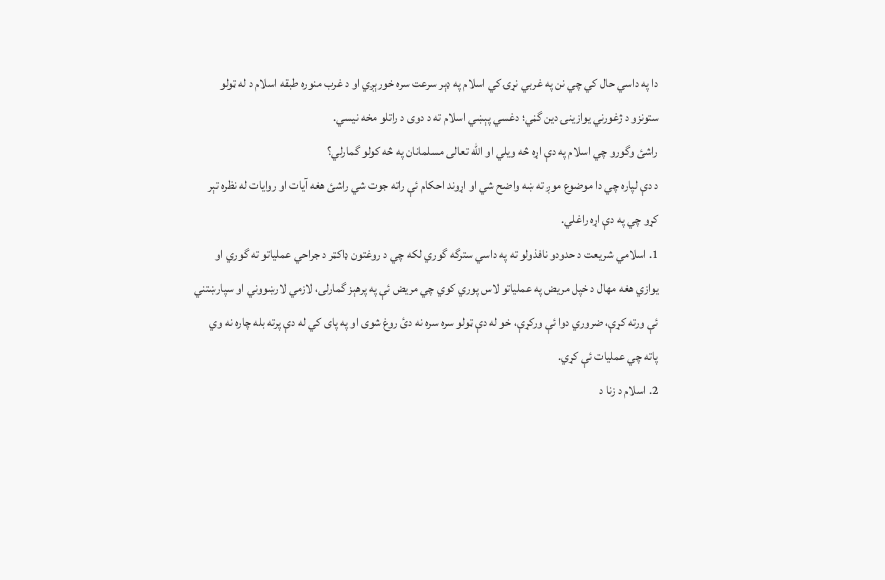دا په داسي حال كي چي نن په غربي نړۍ كي اسلام په ډېر سرعت سره خورېږي او د غرب منوره طبقه اسلام د له ټولو ستونزو د ژغورني يوازينۍ دين گڼي؛ دغسي پېښي اسلام ته د دوى د راتلو مخه نيسي.
راشئ وگورو چي اسلام په دې اړه څه ويلي او الله تعالى مسلمانان په څه كولو گمارلي؟
د دې لپاره چي دا موضوع موږ ته ښه واضح شي او اړوند احكام ئې راته جوت شي راشئ هغه آيات او روايات له نظره تېر كړو چي په دې اړہ راغلي.
1. اسلامي شريعت د حدودو نافذولو ته په داسي سترگه گوري لكه چي د روغتون ډاكټر د جراحي عملياتو ته گوري او يوازي هغه مهال د خپل مريض په عملياتو لاس پوري كوي چي مريض ئې په پرهېز گمارلى، لازمي لارښووني او سپارښتني ئې ورته كړې، ضروري دوا ئې وركړې، خو له دې ټولو سره سره نه دئ روغ شوى او په پاى كي له دې پرته بله چاره نه وي پاته چي عمليات ئې كړي.
2. اسلام د زنا د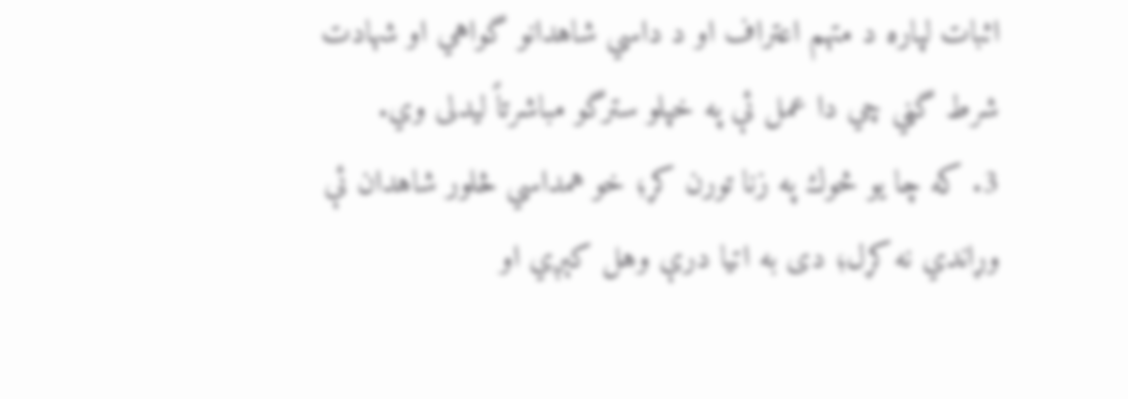اثبات لپاره د متهم اعتراف او د داسي شاهدانو گواهي او شهادت شرط گڼي چي دا عمل ئې په خپلو سترگو مباشرتاً ليدلى وي.
3. كه چا يو څوك په زنا تورن كړ؛ خو همداسي څلور شاهدان ئې وړاندي نه كړل؛ دى به اتيا درې وهل كېږي او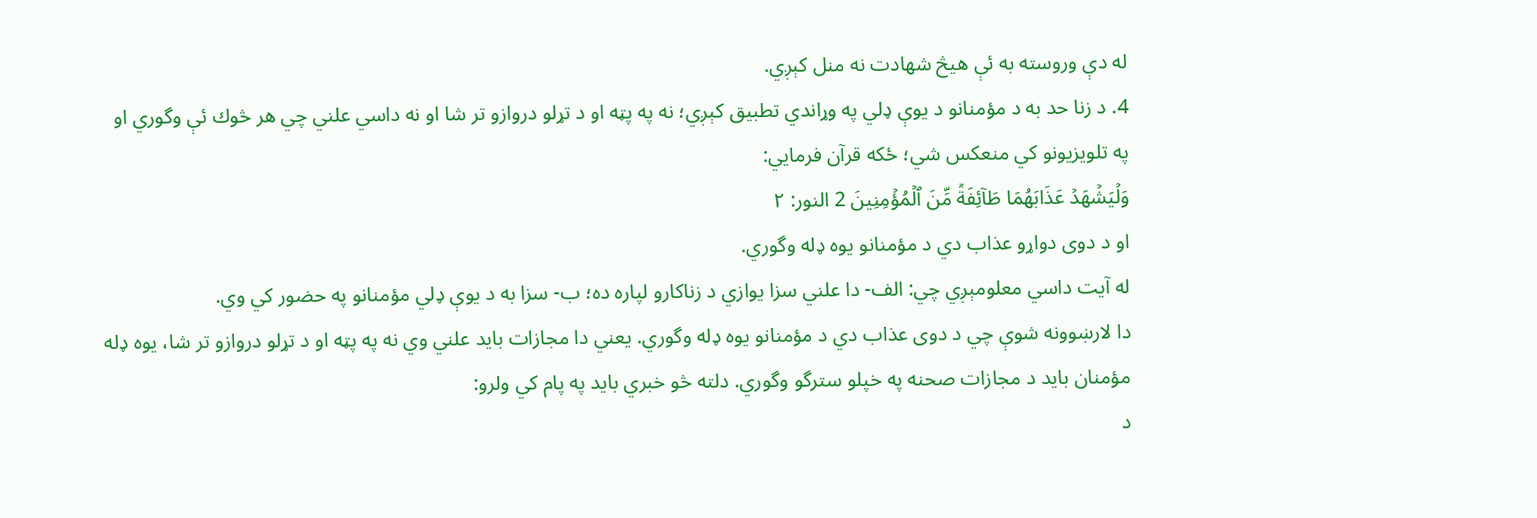له دې وروسته به ئې هيڅ شهادت نه منل كېږي.
4. د زنا حد به د مؤمنانو د يوې ډلي په وړاندي تطبيق كېږي؛ نه په پټه او د تړلو دروازو تر شا او نه داسي علني چي هر څوك ئې وگوري او په تلويزيونو كي منعكس شي؛ ځكه قرآن فرمايي:
وَلۡيَشۡهَدۡ عَذَابَهُمَا طَآئِفَةٞ مِّنَ ٱلۡمُؤۡمِنِينَ 2 النور: ٢
او د دوى دواړو عذاب دي د مؤمنانو يوه ډله وگوري.
له آيت داسي معلومېږي چي: الف- دا علني سزا يوازي د زناكارو لپاره ده؛ ب- سزا به د يوې ډلي مؤمنانو په حضور كي وي.
دا لارښوونه شوې چي د دوى عذاب دي د مؤمنانو يوه ډله وگوري. يعني دا مجازات بايد علني وي نه په پټه او د تړلو دروازو تر شا، يوه ډله مؤمنان بايد د مجازات صحنه په خپلو سترگو وگوري. دلته څو خبري بايد په پام كي ولرو:
د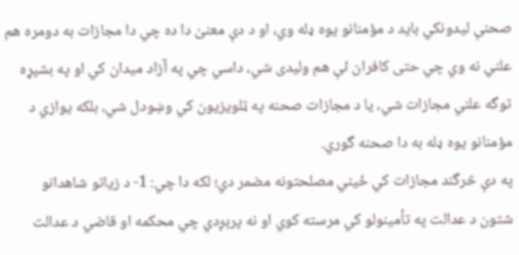صحنې ليدونكي بايد د مؤمنانو يوه ډله وي، او د دې معنىٰ دا ده چي دا مجازات به دومره هم علني نه وي چي حتى كافران ئې هم وليدى شي، داسي چي په آزاد ميدان كي او په بشپړه توگه علني مجازات شي، يا د مجازات صحنه په ټلويزيون كي وښودل شي، بلكه يوازي د مؤمنانو يوه ډله به دا صحنه گوري.
په دې څرگند مجازات كي ځيني مصلحتونه مضمر دي؛ لكه دا چي: 1- د زياتو شاهدانو شتون د عدالت په تأمينولو كي مرسته كوي او نه پرېږدي چي محكمه او قاضي د عدالت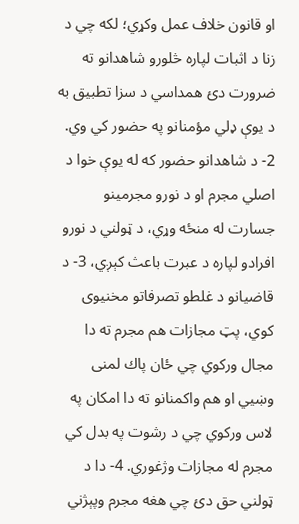او قانون خلاف عمل وكړي؛ لكه چي د زنا د اثبات لپاره څلورو شاهدانو ته ضرورت دئ همداسي د سزا تطبيق به د يوې ډلي مؤمنانو په حضور كي وي. 2- د شاهدانو حضور كه له يوې خوا د اصلي مجرم او د نورو مجرمينو جسارت له منځه وړي، د ټولني د نورو افرادو لپاره د عبرت باعث كېږي، 3- د قاضيانو د غلطو تصرفاتو مخنيوى كوي، پټ مجازات هم مجرم ته دا مجال وركوي چي ځان پاك لمنى وښيي او هم واكمنانو ته دا امكان په لاس وركوي چي د رشوت په بدل كي مجرم له مجازات وژغوري. 4- دا د ټولني حق دئ چي هغه مجرم وپېژني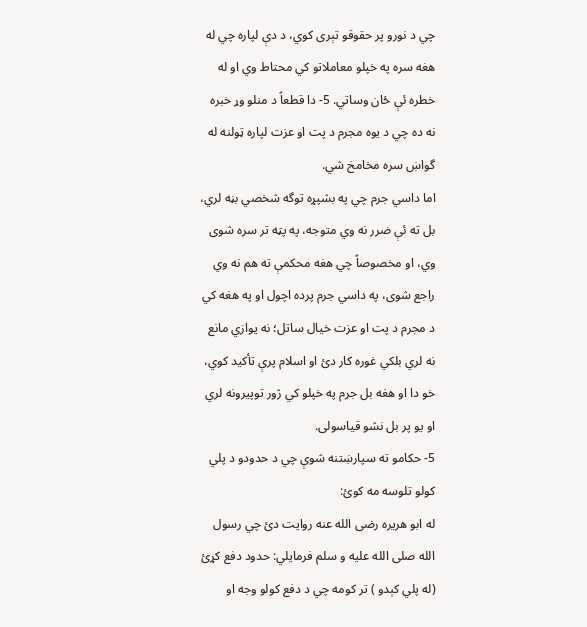چي د نورو پر حقوقو تېرى كوي، د دې لپاره چي له هغه سره په خپلو معاملاتو كي محتاط وي او له خطره ئې ځان وساتي. 5- دا قطعاً د منلو وړ خبره نه ده چي د يوه مجرم د پت او عزت لپاره ټولنه له گواښ سره مخامخ شي.
اما داسي جرم چي په بشپړه توگه شخصي بڼه لري، بل ته ئې ضرر نه وي متوجه، په پټه تر سره شوى وي، او مخصوصاً چي هغه محكمې ته هم نه وي راجع شوى، په داسي جرم پرده اچول او په هغه كي د مجرم د پت او عزت خيال ساتل؛ نه يوازي مانع نه لري بلكي غوره كار دئ او اسلام پرې تأكيد كوي، خو دا او هغه بل جرم په خپلو كي ژور توپيرونه لري او يو پر بل نشو قياسولى.
5- حكامو ته سپارښتنه شوې چي د حدودو د پلي كولو تلوسه مه كوئ:
له ابو هريره رضى الله عنه روايت دئ چي رسول الله صلى الله عليه و سلم فرمايلي: حدود دفع كړئ (له پلي كېدو ) تر كومه چي د دفع كولو وجه او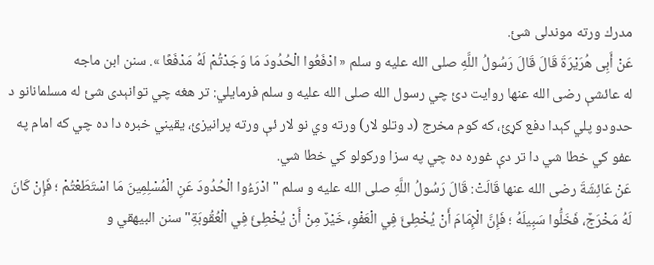مدرك ورته موندلى شئ.
عَنْ أَبِى هُرَيْرَةَ قَالَ قَالَ رَسُولُ اللَّهِ صلى الله عليه و سلم « ادْفَعُوا الْحُدُودَ مَا وَجَدْتُمْ لَهُ مَدْفَعًا ». سنن ابن ماجه
له عائشې رضى الله عنها روايت دئ چي رسول الله صلى الله عليه و سلم فرمايلي: تر هغه چي توانېدى شئ له مسلمانانو د حدودو پلي كېدا دفع كړئ، كه كوم مخرج (د وتلو لار) ورته وي نو لار ئې ورته پرانيزئ، يقيني خبره دا ده چي كه امام په عفو كي خطا شي دا تر دې غوره ده چي په سزا وركولو كي خطا شي.
عَنْ عَائِشَةَ رضى الله عنها قَالَتْ: قَالَ رَسُولُ اللَّهِ صلى الله عليه و سلم "ادْرَءُوا الْحُدُودَ عَنِ الْمُسْلِمِينَ مَا اسْتَطَعْتُمْ ؛ فَإِنْ كَانَ لَهُ مَخْرَجٌ، فَخَلُّوا سَبِيلَهُ ؛ فَإِنَّ الْإِمَامَ أَنْ يُخْطِئَ فِي الْعَفْوِ، خَيْرٌ مِنْ أَنْ يُخْطِئَ فِي الْعُقُوبَةِ" سنن البيهقي و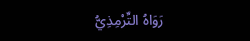رَوَاهُ التِّرْمِذِيُّ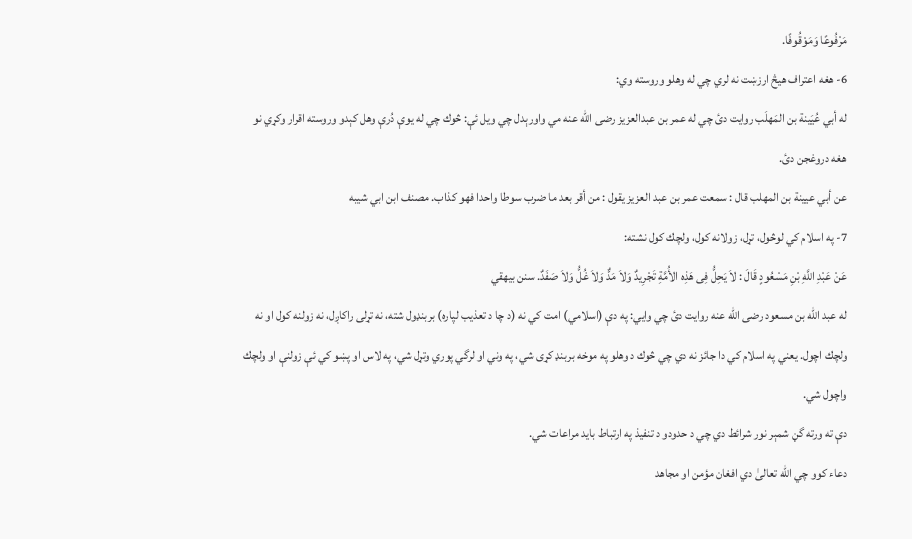مَرْفُوعًا وَمَوْقُوفًا.
6- هغه اعتراف هيڅ ارزښت نه لري چي له وهلو وروسته وي:
له أبي عُيَينة بن المَهلَب روايت دئ چي له عمر بن عبدالعزيز رضى الله عنه مي واورېدل چي ويل ئې: څوك چي له يوې دُرې وهل كېدو وروسته اقرار وكړي نو هغه دروغجن دئ.
عن أبي عيينة بن المهلب قال : سمعت عمر بن عبد العزيز يقول : من أقر بعد ما ضرب سوطا واحدا فهو كذاب. مصنف ابن ابي شيبه
7- په اسلام كي لوڅول، تړل، زولانه كول، ولچك كول نشته:
عَنْ عَبْدِ اللَّهِ بْنِ مَسْعُودٍ قَالَ : لاَ يَحِلُّ فِى هَذِہ الأُمَّةِ تَجْرِيدٌ وَلاَ مَدٌّ وَلاَ غُلُّ وَلاَ صَفَدٌ. سنن بيهقي
له عبد الله بن مسعود رضى الله عنه روايت دئ چي وايي: په دې (اسلامي) امت كي نه (د چا د تعذيب لپاره) بربنډول شته، نه تړلى راكاږل، نه زولنه كول او نه ولچك اچول. يعني په اسلام كي دا جائز نه دي چي څوك د وهلو په موخه بربنډ كړى شي، په وني او لرگي پوري وتړل شي، په لاس او پښو كي ئې زولنې او ولچك واچول شي.
دې ته ورته گڼ شمېر نور شرائط دي چي د حدودو د تنفيذ په ارتباط بايد مراعات شي.
دعاء كوو چي الله تعالىٰ دي افغان مؤمن او مجاهد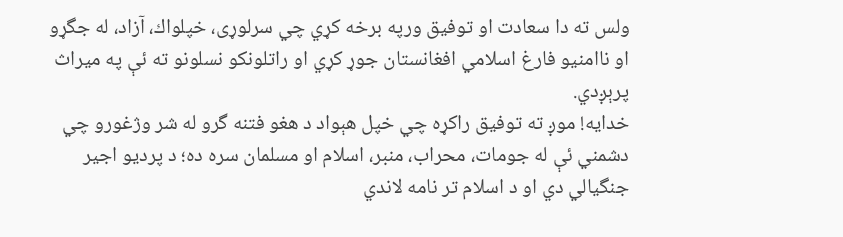ولس ته دا سعادت او توفيق ورپه برخه كړي چي سرلوړى، خپلواك، آزاد، له جگړو او ناامنيو فارغ اسلامي افغانستان جوړ كړي او راتلونكو نسلونو ته ئې په ميراث پرېږدي.
خدايه! موږ ته توفيق راكړه چي خپل هېواد د هغو فتنه گرو له شر وژغورو چي دشمني ئې له جومات، محراب، منبر، اسلام او مسلمان سره ده؛ د پرديو اجير جنگيالي دي او د اسلام تر نامه لاندي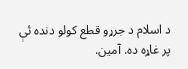د اسلام د جرړو قطع كولو دنده ئې پر غاړه ده. آمين.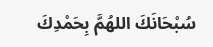سُبْحَانَكَ اللهُمَّ بِحَمْدِكَ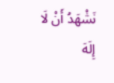نَشْهَدُ أَنْ لَا إِلَهَ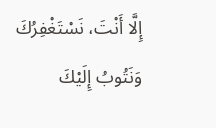إِلَّا أَنْتَ، نَسْتَغْفِرُكَ وَنَتُوبُ إِلَيْكَ